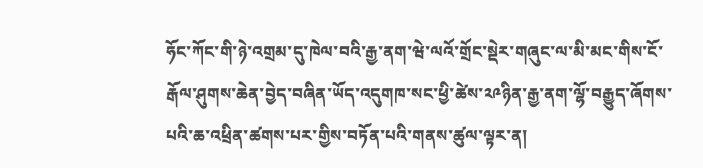ཧོང་ཀོང་གི་ཉེ་འགྲམ་དུ་ཁེལ་བའི་རྒྱ་ནག་ཝེ་ལའོ་གྲོང་སྡེར་གཞུང་ལ་མི་མང་གིས་ངོ་རྒོལ་ཤུགས་ཆེན་བྱེད་བཞིན་ཡོད་འདུགཁ་སང་ཕྱི་ཚེས་༢༩ཉིན་རྒྱ་ནག་ལྷོ་བརྒྱུད་ཞོགས་པའི་ཆ་འཕྲིན་ཚགས་པར་གྱིས་བཏོན་པའི་གནས་ཚུལ་ལྟར་ན།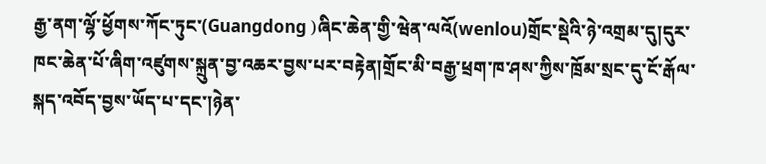རྒྱ་ནག་ལྷོ་ཕྱོགས་ཀོང་ཏུང་(Guangdong )ཞིང་ཆེན་གྱི་ཝེན་ལའོ(wenlou)གྲོང་སྡེའི་ཉེ་འགྲམ་དུ།དུར་ཁང་ཆེན་པོ་ཞིག་འཛུགས་སྐྲུན་བྱ་འཆར་བྱས་པར་བརྟེན།གྲོང་མི་བརྒྱ་ཕྲག་ཁ་ཤས་ཀྱིས་ཁྲོམ་སྲང་དུ་ངོ་རྒོལ་སྐད་འབོད་བྱས་ཡོད་པ་དང་།ཉེན་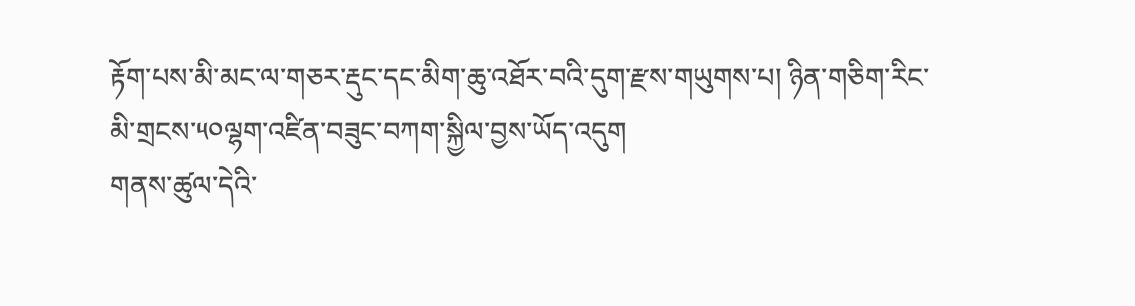རྟོག་པས་མི་མང་ལ་གཅར་རྡུང་དང་མིག་ཆུ་འཐོར་བའི་དུག་རྫས་གཡུགས་པ། ཉིན་གཅིག་རིང་མི་གྲངས་༥༠ལྷག་འཛིན་བཟུང་བཀག་སྐྱིལ་བྱས་ཡོད་འདུག
གནས་ཚུལ་དེའི་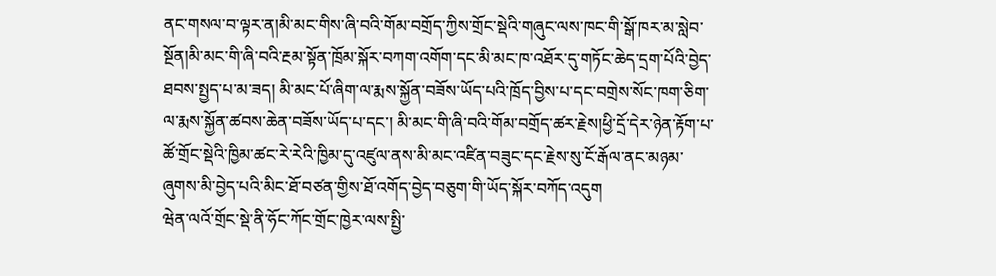ནང་གསལ་བ་ལྟར་ན།མི་མང་གིས་ཞི་བའི་གོམ་བགྲོད་ཀྱིས་གྲོང་སྡེའི་གཞུང་ལས་ཁང་གི་སྒོ་ཁར་མ་སླེབ་སྔོན།མི་མང་གི་ཞི་བའི་རྔམ་སྟོན་ཁྲོམ་སྐོར་བཀག་འགོག་དང་མི་མང་ཁ་འཐོར་དུ་གཏོང་ཆེད་དྲག་པོའི་བྱེད་ཐབས་སྤྱད་པ་མ་ཟད། མི་མང་པོ་ཞིག་ལ་རྨས་སྐྱོན་བཟོས་ཡོད་པའི་ཁྲོད་བྱིས་པ་དང་བགྲེས་སོང་ཁག་ཅིག་ལ་རྨས་སྐྱོན་ཚབས་ཆེན་བཟོས་ཡོད་པ་དང་། མི་མང་གི་ཞི་བའི་གོམ་བགྲོད་ཚར་རྗེས།ཕྱི་དྲོ་དེར་ཉེན་རྟོག་པ་ཚོ་གྲོང་སྡེའི་ཁྱིམ་ཚང་རེ་རེའི་ཁྱིམ་དུ་འཛུལ་ནས་མི་མང་འཛིན་བཟུང་དང་རྗེས་སུ་ངོ་རྒོལ་ནང་མཉམ་ཞུགས་མི་བྱེད་པའི་མིང་ཐོ་བཙན་གྱིས་ཐོ་འགོད་བྱེད་བཅུག་གི་ཡོད་སྐོར་བཀོད་འདུག
ཝེན་ལའོ་གྲོང་སྡེ་ནི་ཧོང་ཀོང་གྲོང་ཁྱེར་ལས་སྤྱི་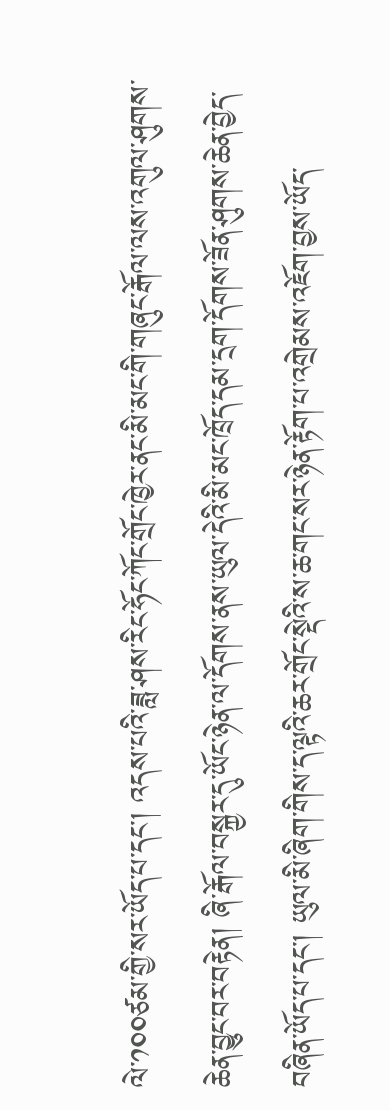ལེ་༡༠༠ཙམ་གྱི་སར་ཡོད་པ་དང་། འདས་པའི་ཟླ་ཤས་རིང་ཧོང་ཀོང་གྲོང་ཁྱེར་ནང་མི་མང་གི་གཞུང་རྒོལ་ལས་འགུལ་ཤུགས་ཆེན་བྱུང་བར་བརྟེན། ཞི་རྒོལ་བསྐྱར་དུ་ཡོང་ཉེན་ལ་དོགས་ནས་ཡུལ་དེའི་མི་མང་ཁྲོད་དམ་དྲག་དོགས་ཟོན་ཤུགས་ཆེན་བྱེད་བཞིན་ཡོད་པ་དང་། ཡུལ་མི་ཞིག་གིས་ད་ལྟའི་ཆར་གྲོང་སྡེའི་ས་ཆ་གང་སར་ཉེན་རྟོག་པ་འགྲེམས་འཇོག་བྱས་ཡོད་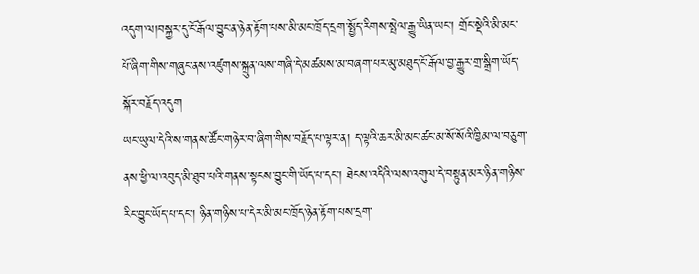འདུག་ལ།བསྐྱར་དུ་ངོ་རྒོལ་བྱུང་ན་ཉེན་རྟོག་པས་མི་མང་ཁྲོད་དྲག་སྤྱོད་རིགས་སྤེལ་རྒྱུ་ཡིན་ཡང་། གྲོང་སྡེའི་མི་མང་པོ་ཞིག་གིས་གཞུང་ནས་འཛུགས་སྐྲུན་ལས་གཞི་དེ་མཚམས་མ་བཞག་པར་མུ་མཐུད་ངོ་རྒོལ་བྱ་རྒྱུར་གྲ་སྒྲིག་ཡོད་སྐོར་བརྗོད་འདུག
ཡང་ཡུལ་དེའི་ས་གནས་ཚོང་གཉེར་བ་ཞིག་གིས་བརྗོད་པ་ལྟར་ན། ད་ལྟའི་ཆར་མི་མང་ཚང་མ་སོ་སོའི་ཁྱིམ་ལ་བཅུག་ནས་ཕྱི་ལ་འབུད་མི་ཐུབ་པའི་གནས་སྟངས་བྱུང་གི་ཡོད་པ་དང་། ཐེངས་འདིའི་ལས་འགུལ་དེ་བསྟུན་མར་ཉིན་གཉིས་རིང་བྱུང་ཡོད་པ་དང་། ཉིན་གཉིས་པ་དེར་མི་མང་ཁྲོད་ཉེན་རྟོག་པས་དྲག་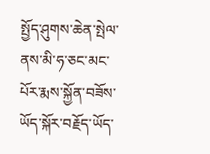སྤྱོད་ཤུགས་ཆེན་སྤེལ་ནས་མི་ཧ་ཅང་མང་པོར་རྨས་སྐྱོན་བཟོས་ཡོད་སྐོར་བརྗོད་ཡོད་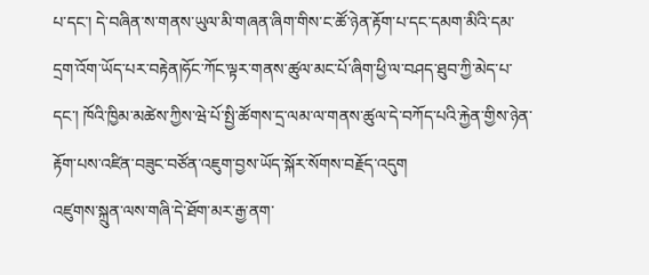པ་དང་། དེ་བཞིན་ས་གནས་ཡུལ་མི་གཞན་ཞིག་གིས་ང་ཚོ་ཉེན་རྟོག་པ་དང་དམག་མིའི་དམ་དྲག་འོག་ཡོད་པར་བརྟེན།ཧོང་ཀོང་ལྟར་གནས་ཚུལ་མང་པོ་ཞིག་ཕྱི་ལ་བཤད་ཐུབ་ཀྱི་མེད་པ་དང་། ཁོའི་ཁྱིམ་མཚེས་ཀྱིས་ཝེ་པོ་སྤྱི་ཚོགས་དྲ་ལམ་ལ་གནས་ཚུལ་དེ་བཀོད་པའི་རྐྱེན་གྱིས་ཉེན་རྟོག་པས་འཛིན་བཟུང་བཙོན་འཇུག་བྱས་ཡོད་སྐོར་སོགས་བརྗོད་འདུག
འཛུགས་སྐྲུན་ལས་གཞི་དེ་ཐོག་མར་རྒྱ་ནག་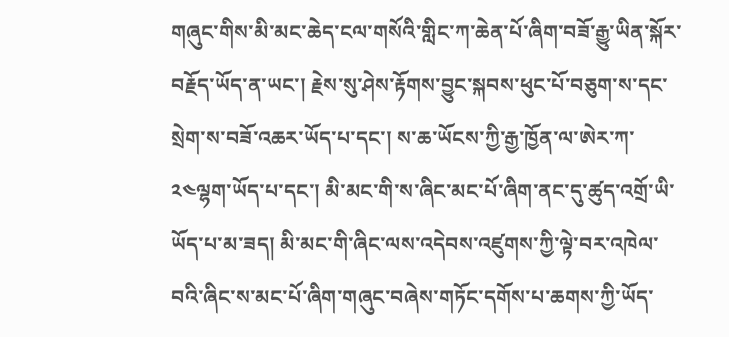གཞུང་གིས་མི་མང་ཆེད་ངལ་གསོའི་གླིང་ཀ་ཆེན་པོ་ཞིག་བཟོ་རྒྱུ་ཡིན་སྐོར་བརྗོད་ཡོད་ན་ཡང་། རྗེས་སུ་ཤེས་རྟོགས་བྱུང་སྐབས་ཕུང་པོ་བཅུག་ས་དང་སྲེག་ས་བཟོ་འཆར་ཡོད་པ་དང་། ས་ཆ་ཡོངས་ཀྱི་རྒྱ་ཁྱོན་ལ་ཨེར་ཀ་༢༤ལྷག་ཡོད་པ་དང་། མི་མང་གི་ས་ཞིང་མང་པོ་ཞིག་ནང་དུ་ཚུད་འགྲོ་ཡི་ཡོད་པ་མ་ཟད། མི་མང་གི་ཞིང་ལས་འདེབས་འཛུགས་ཀྱི་ལྟེ་བར་འཁེལ་བའི་ཞིང་ས་མང་པོ་ཞིག་གཞུང་བཞེས་གཏོང་དགོས་པ་ཆགས་ཀྱི་ཡོད་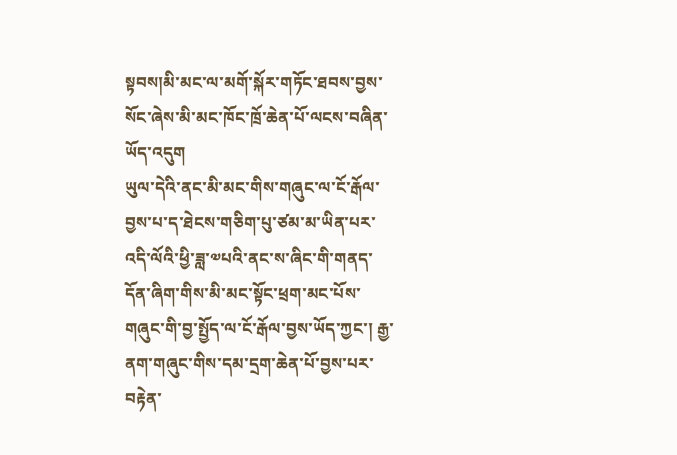སྟབས།མི་མང་ལ་མགོ་སྐོར་གཏོང་ཐབས་བྱས་སོང་ཞེས་མི་མང་ཁོང་ཁྲོ་ཆེན་པོ་ལངས་བཞིན་ཡོད་འདུག
ཡུལ་དེའི་ནང་མི་མང་གིས་གཞུང་ལ་ངོ་རྒོལ་བྱས་པ་ད་ཐེངས་གཅིག་པུ་ཙམ་མ་ཡིན་པར་འདི་ལོའི་ཕྱི་ཟླ་༧པའི་ནང་ས་ཞིང་གི་གནད་དོན་ཞིག་གིས་མི་མང་སྟོང་ཕྲག་མང་པོས་གཞུང་གི་བྱ་སྤྱོད་ལ་ངོ་རྒོལ་བྱས་ཡོད་ཀྱང་། རྒྱ་ནག་གཞུང་གིས་དམ་དྲག་ཆེན་པོ་བྱས་པར་བརྟེན་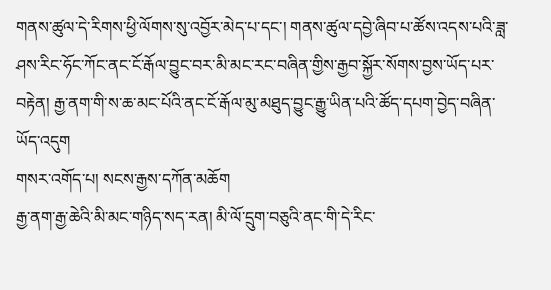གནས་ཚུལ་དེ་རིགས་ཕྱི་ལོགས་སུ་འབྱོར་མེད་པ་དང་། གནས་ཚུལ་དབྱེ་ཞིབ་པ་ཚོས་འདས་པའི་ཟླ་ཤས་རིང་ཧོང་ཀོང་ནང་ངོ་རྒོལ་བྱུང་བར་མི་མང་རང་བཞིན་གྱིས་རྒྱབ་སྐྱོར་སོགས་བྱས་ཡོད་པར་བརྟེན། རྒྱ་ནག་གི་ས་ཆ་མང་པོའི་ནང་ངོ་རྒོལ་མུ་མཐུད་བྱུང་རྒྱུ་ཡིན་པའི་ཚོད་དཔག་བྱེད་བཞིན་ཡོད་འདུག
གསར་འགོད་པ། སངས་རྒྱས་དཀོན་མཆོག
རྒྱ་ནག་རྒྱ་ཆེའི་མི་མང་གཉིད་སད་རན། མི་ལོ་དྲུག་བཅུའི་ནང་གི་དེ་རིང་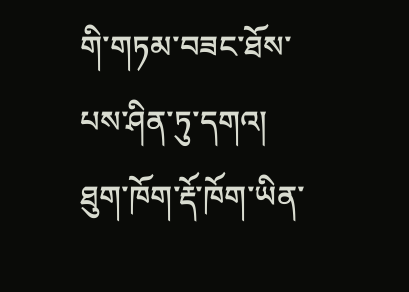གི་གཏམ་བཟང་ཐོས་པས་ཤིན་ཏུ་དགའ།
ཐུག་ཁོག་རྡོ་ཁོག་ཡིན་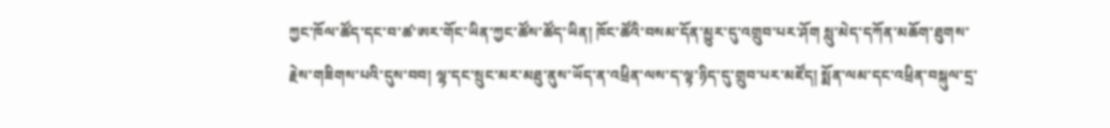ཀྱང་ཁོལ་ཚོད་དང་བ་ཚ་ཨར་གོང་ཡིན་ཀྱང་ཚོས་ཚོད་ཡིན། ཁོང་ཚོའི་བསམ་དོན་མྱུར་དུ་འགྲུབ་པར་ཤོག སླུ་མེད་དཀོན་མཆོག་ཐུགས་རྗེས་གཟིགས་པའི་དུས་བབ། ལྷ་དང་སྲུང་མར་མཐུ་ནུས་ཡོད་ན་འཕྲིན་ལས་ད་ལྟ་ཉིད་དུ་གྲུབ་པར་མཛོད། སྨོན་ལམ་དང་འཕྲིན་བསྐུལ་དྲ་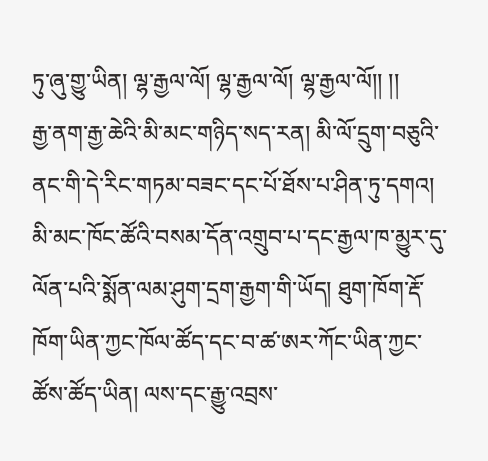ཏུ་ཞུ་གྱུ་ཡིན། ལྷ་རྒྱལ་ལོ། ལྷ་རྒྱལ་ལོ། ལྷ་རྒྱལ་ལོ།། །།
རྒྱ་ནག་རྒྱ་ཆེའི་མི་མང་གཉིད་སད་རན། མི་ལོ་དྲུག་བཅུའི་ནང་གི་དེ་རིང་གཏམ་བཟང་དང་པོ་ཐོས་པ་ཤིན་ཏུ་དགའ། མི་མང་ཁོང་ཚོའི་བསམ་དོན་འགྲུབ་པ་དང་རྒྱལ་ཁ་མྱུར་དུ་ལོན་པའི་སྨོན་ལམ་ཤུག་དྲག་རྒྱག་གི་ཡོད། ཐུག་ཁོག་རྡོ་ཁོག་ཡིན་ཀྱང་ཁོལ་ཚོད་དང་བ་ཚ་ཨར་ཀོང་ཡིན་ཀྱང་ཚོས་ཚོད་ཡིན། ལས་དང་རྒྱུ་འབྲས་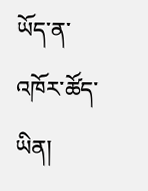ཡོད་ན་འཁོར་ཚོད་ཡིན།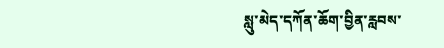སླུ་མེད་དཀོན་ཆོག་བྱིན་རླབས་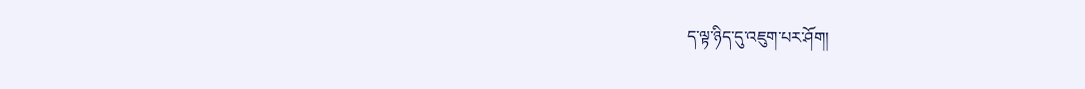ད་ལྟ་ཉིད་དུ་འཇུག་པར་ཤོག།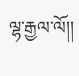ལྷ་རྒྱལ་ལོ།།